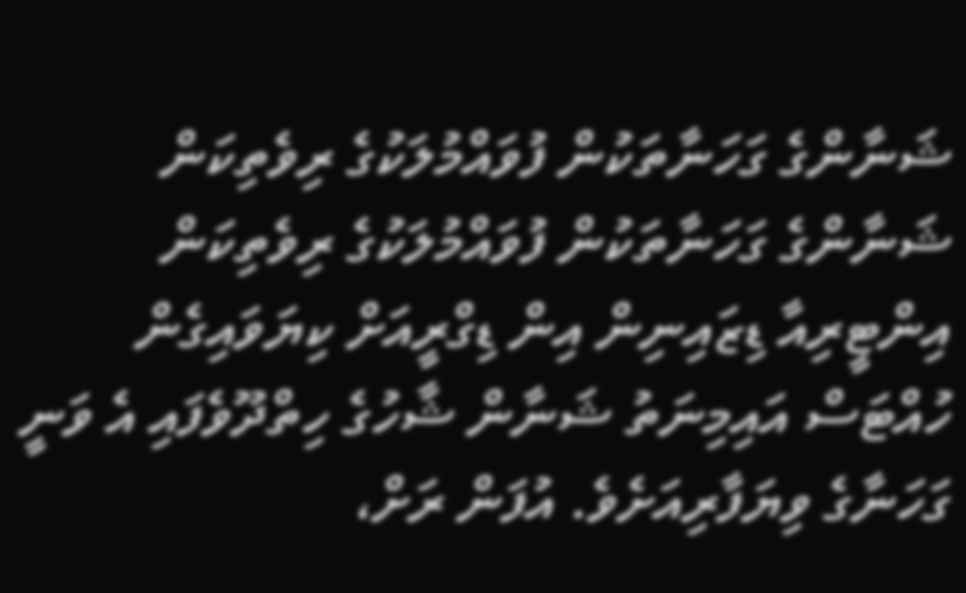ޝަނާންގެ ގަހަނާތަކުން ފުވައްމުލަކުގެ ރިވެތިކަން
ޝަނާންގެ ގަހަނާތަކުން ފުވައްމުލަކުގެ ރިވެތިކަން
އިންޓީރިއާ ޑިޒައިނިން އިން ޑިގްރީއަށް ކިޔަވައިގެން ހުއްޓަސް އައިމިނަތު ޝަނާން ޝާހުގެ ހިތްދޫވެފައި އެ ވަނީ ގަހަނާގެ ވިޔަފާރިއަށެވެ. އުފަން ރަށް،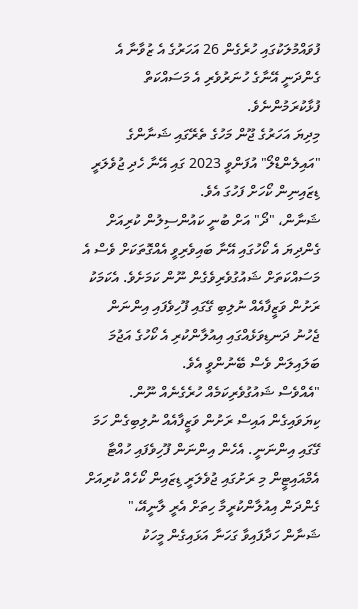ފުވައްމުލަކުގައި ހުރެގެން 26 އަހަރުގެ އެ ޒުވާނާ އެ ގެންދަނީ އޭނާގެ ހުނަރުވެރި އެ މަސައްކަތް ފުޅާކުރަމުންނެވެ.
މިދިޔަ އަހަރުގެ ޖޫން މަހުގެ ތެރޭގައި ޝަނާންގެ "އައިލެންޑްލޯ" އުފަންވީ 2023 ގައި އޭނާ ހެދި ޖުވެލަރީ ޑިޒައިނިން ކޯހަށް ފަހުގަ އެވެ.
ޝަނާން، "ދޯ" އަށް ބުނީ ކައުންސިލުން ކުރިއަށް ގެންދިޔަ އެ ކޯހުގައި އޭނާ ބައިވެރިވީ އެއްގޮތަކަށް ވެސް އެ މަސައްކަތަށް ޝައުގުވެރިވެގެން ނޫން ކަމަށެވެ. އެކަމަކު ރަށުން ވަޒީފާއެއް ނުލިބި ގޭގައި ފޫހިވެފައި އިންނަން ޖެހުނު ދަނޑިވަޅެއްގައި އިއުލާންކުރި އެ ކޯހުގެ އަޖުމަ ބަލައިލަން ވެސް ބޭނުންވީ އެވެ.
"އެއްވެސް ޝައުގުވެރިކަމެއް ހުރެގެނެއް ނޫން. ކިޔަވައިގެން އައިސް ރަށުން ވަޒީފާއެއް ނުލިބިގެން ހަމަ ގޭގައި އިންނަނީ. އެހެން އިންނަން ފޫހިވެފައި ހުއްޓާ އެމްއައިޓީން މި ރަށުގައި ޖުވެލަރީ ޑިޒައިން ކޯހެއް ކުރިއަށް ގެންދަން އިއުލާންކުރީމާ ހިތަށް އެރީ ލާނީއޭ،"
ޝަނާން ހަދާފައިވާ ގަހަނާ އަޅައިގެން މީހަކު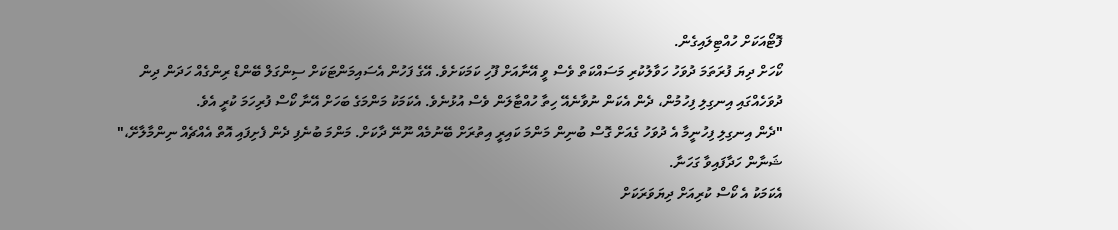ފޮޓޯއަކަށް ހުއްޓިލައިގެން.
ކޯހަށް ދިޔަ ފުރަތަމަ ދުވަހު ހަވާލުކުރި މަސައްކަތް ވެސް ވީ އޭނާއަށް ފޫހި ކަމަކަށެވެ. އޭގެ ފަހުން އެސައިމަންޓަކަށް ސިންގަލް ބޭންޑް ރިންގެއް ހަދަން ދިން ދުވަހެއްގައި އިނގިލި ފިހުމުން، ދެން އެކަން ނުވާނެއޭ ހިތާ ހުއްޓާލަން ވެސް އުޅުނެވެ. އެކަމަކު މަންމަގެ ބަހަށް އޭނާ ކޯސް ފުރިހަމަ ކުރީ އެވެ.
"ދެން އިނގިލި ފިހުނީމާ އެ ދުވަހު ގެއަށް ގޮސް ބުނިން މަންމަ ކައިރީ އިތުރަށް ބޭނުމެއް ނޫނޭ ދާކަށް. މަންމަ ބުނެފި ދެން ފެށިފައި އޮތް އެއްޗެއް ނިންމާލާށޭ،"
ޝަނާން ހަދާފައިވާ ގަހަނާ.
އެކަމަކު އެ ކޯސް ކުރިއަށް ދިޔަވަރަކަށް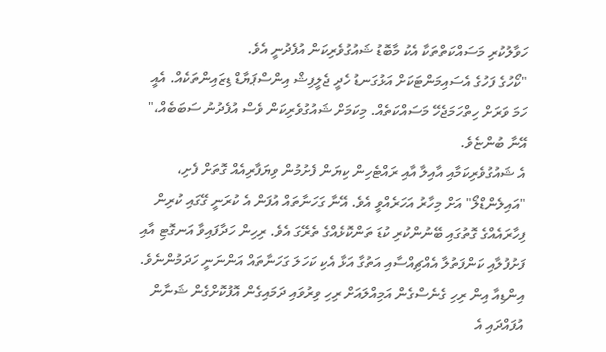ހަވާލުކުރި މަސައްކަތްތަކާ އެކު މާބޮޑު ޝައުގުވެރިކަން އުފެދުނީ އެވެ.
"ކޯހުގެ ފަހުގެ އެސައިމަންޓަކަށް އަޅުގަނޑު ހެދީ ޖެލީފިޝް އިންސްޕަޔާޑް ޑިޒައިންތަކެއް. އެއީ ހަމަ ވަރަށް ހިތްހަމަޖެހޭ މަސައްކަތެއް. މިކަމަށް ޝައުގުވެރިކަން ވެސް އުފެދުނު ސަބަބެއް،" އޭނާ ބުންޏެވެ.
އެ ޝައުގުވެރިކަމާއި އާއިލާ އާއި ރައްޓެހިން ކިޔަން ފެށުމުން ވިޔަފާރިއެއް ގޮތަށް ފެށި، "އައިލެންޑްލޯ" އަށް މިހާރު އަހަރެއްވީ އެވެ. އޭނާ ގަހަނާތައް އުފަން އެ ކުރަނީ ގޭގައި ކުރިން ފިހާރައެއްގެ ގޮތުގައި ބޭނުންކުރި ކުޑަ ތަންކޮޅެއްގެ ތެރޭގަ އެވެ. ރިހިން ހަދާފައިވާ އަނގޮޓި އާއި ފަށުފުލާއި ކަންފަތުލާ އެއްޗިއްސާއި އަތުގާ އަޅާ އެކި ކަހަލަ ގަހަނާތައް އަންނަނީ ހަދަމުންނެވެ.
އިންޑިއާ އިން ރިހި ގެނެސްގެން އަމިއްލައަށް ރިހި ވިރުވައި ދަމައިގެން އޮފުކޮށްގެން ޝަނާން އުފައްދައި އެ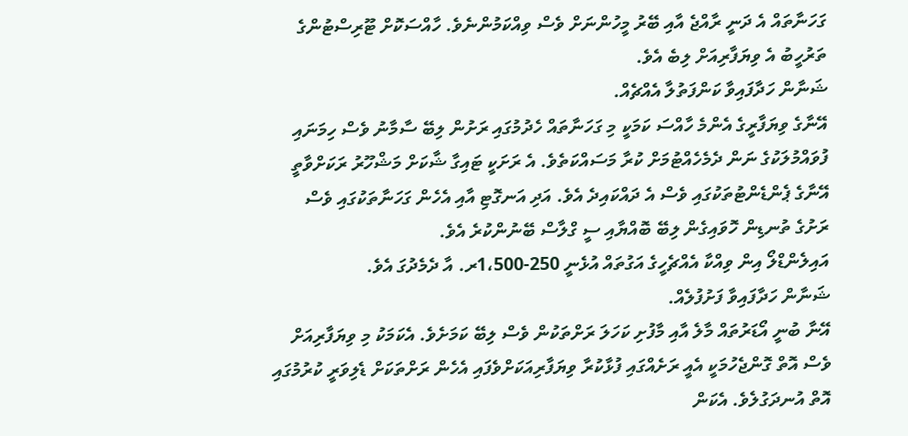ގަހަނާތައް އެ ދަނީ ރާއްޖެ އާއި ބޭރު މީހުންނަށް ވެސް ވިއްކަމުންނެވެ. ހާއްސަކޮށް ޓޫރިސްޓުންގެ ތަރުހީބު އެ ވިޔަފާރިއަށް ލިބެ އެވެ.
ޝަނާން ހަދާފައިވާ ކަންފަތުލާ އެއްޗެއް.
އޭނާގެ ވިޔަފާރީގެ އެންމެ ހާއްސަ ކަމަކީ މި ގަހަނާތައް ހެދުމުގައި ރަށުން ލިބޭ ސާމާނު ވެސް ހިމަނައި ފުވައްމުލަކުގެ ނަން ދެމެހެއްޓުމަށް ކުރާ މަސައްކަތެވެ. އެ ރަށަކީ ޓައިގާ ޝާކަށް މަޝްހޫރު ރަކަށްވާތީ އޭނާގެ ޕެންޑެންޓުތަކުގައި ވެސް އެ ދައްކައިދެ އެވެ. އަދި އަނގޮޓި އާއި އެހެން ގަހަނާތަކުގައި ވެސް ރަށުގެ ތުނޑިން ހޮވައިގެން ލިބޭ ބޮއްޔާއި ސީ ގްލާސް ބޭނުންކުރެ އެވެ.
އައިލެންޑްލޯ އިން ވިއްކާ އެއްޗެހީގެ އަގުތައް އުޅެނީ 250-1،500ރ. އާ ދެމެދުގަ އެވެ.
ޝަނާން ހަދާފައިވާ ފަށުފުލެއް.
އޭނާ ބުނީ އޯޑަރުތައް މާލެ އާއި މާފުށި ކަހަލަ ރަށްތަކުން ވެސް ލިބޭ ކަމަށެވެ. އެކަމަކު މި ވިޔަފާރިއަށް ވެސް އޮތް ގޮންޖެހުމަކީ އެއީ ރަށެއްގައި ފުޅާކުރާ ވިޔަފާރިއަކަށްވެފައި އެހެން ރަށްތަކަށް ޑެލިވަރީ ކުރުމުގައި އޮތް އުނދަގުލެވެ. އެކަން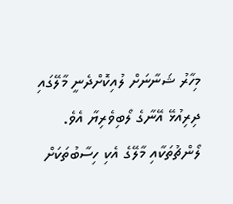މިހާރު ޝަނާނަށް ލުއިކޮށްދެނީ މާލޭގައި ދިރިއުޅޭ އޭނާގެ ލޯބިވެރިޔާ އެވެ. ލޯންޗުތަކާއި މާލޭގެ އެކި ހިސާބުތަކަށް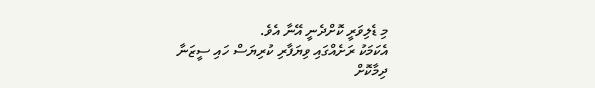މި ޑެލިވަރީ ކޮށްދެނީ އޭނާ އެވެ.
އެކަމަކު ރަށެއްގައި ވިޔަފާރި ކުރިޔަސް ހައި ސީޒަނާ ދިމާކޮށް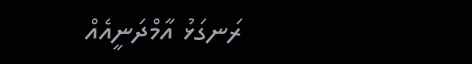ރަނގަޅު އާމްދަނީއެއް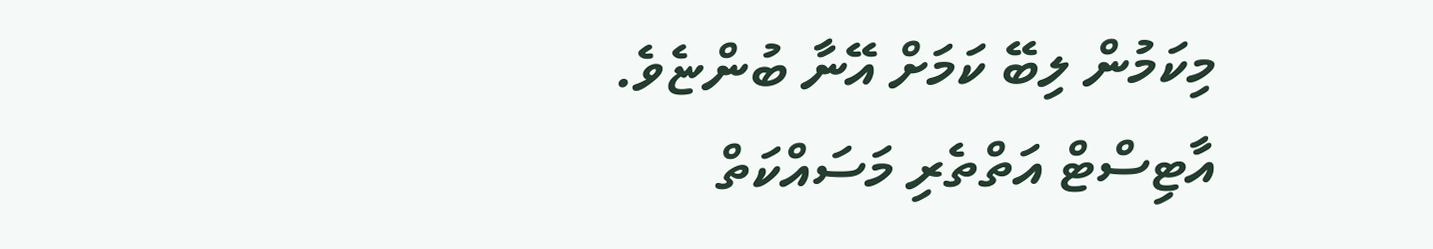މިކަމުން ލިބޭ ކަމަށް އޭނާ ބުންޏެވެ.
އާޓިސްޓް އަތްތެރި މަސައްކަތް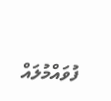ފުވައްމުލައް